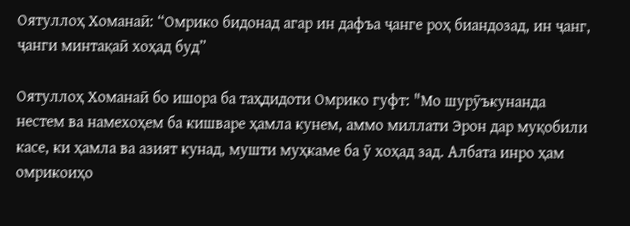Оятуллоҳ Хоманаӣ: “Омрико бидонад агар ин дафъа ҷанге роҳ биандозад, ин ҷанг, ҷанги минтақаӣ хоҳад буд”

Оятуллоҳ Хоманаӣ бо ишора ба таҳдидоти Омрико гуфт: "Мо шурӯъкунанда нестем ва намехоҳем ба кишваре ҳамла кунем, аммо миллати Эрон дар муқобили касе, ки ҳамла ва азият кунад, мушти муҳкаме ба ӯ хоҳад зад. Албата инро ҳам омрикоиҳо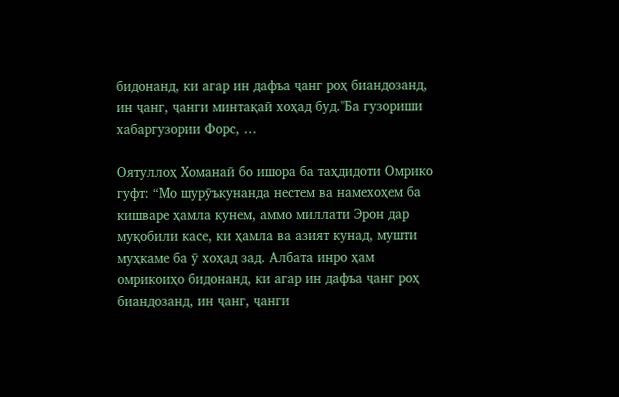бидонанд, ки агар ин дафъа ҷанг роҳ биандозанд, ин ҷанг, ҷанги минтақаӣ хоҳад буд."Ба гузориши хабаргузории Форс, …

Оятуллоҳ Хоманаӣ бо ишора ба таҳдидоти Омрико гуфт: “Мо шурӯъкунанда нестем ва намехоҳем ба кишваре ҳамла кунем, аммо миллати Эрон дар муқобили касе, ки ҳамла ва азият кунад, мушти муҳкаме ба ӯ хоҳад зад. Албата инро ҳам омрикоиҳо бидонанд, ки агар ин дафъа ҷанг роҳ биандозанд, ин ҷанг, ҷанги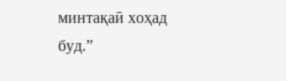минтақаӣ хоҳад буд.”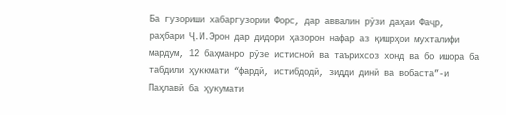Ба гузориши хабаргузории Форс, дар аввалин рӯзи даҳаи Фаҷр, раҳбари Ҷ.И.Эрон дар дидори ҳазорон нафар аз қишрҳои мухталифи мардум, 12 баҳманро рӯзе истисноӣ ва таърихсоз хонд ва бо ишора ба табдили ҳуккмати “фардӣ, истибдодӣ, зидди динӣ ва вобаста”-и Паҳлавӣ ба ҳукумати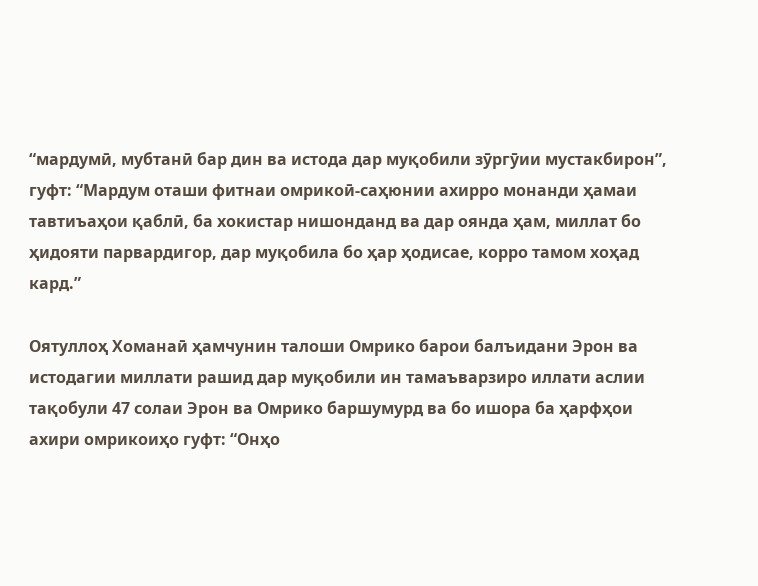“мардумӣ, мубтанӣ бар дин ва истода дар муқобили зӯргӯии мустакбирон”, гуфт: “Мардум оташи фитнаи омрикоӣ-саҳюнии ахирро монанди ҳамаи тавтиъаҳои қаблӣ, ба хокистар нишонданд ва дар оянда ҳам, миллат бо ҳидояти парвардигор, дар муқобила бо ҳар ҳодисае, корро тамом хоҳад кард.”

Оятуллоҳ Хоманаӣ ҳамчунин талоши Омрико барои балъидани Эрон ва истодагии миллати рашид дар муқобили ин тамаъварзиро иллати аслии тақобули 47 солаи Эрон ва Омрико баршумурд ва бо ишора ба ҳарфҳои ахири омрикоиҳо гуфт: “Онҳо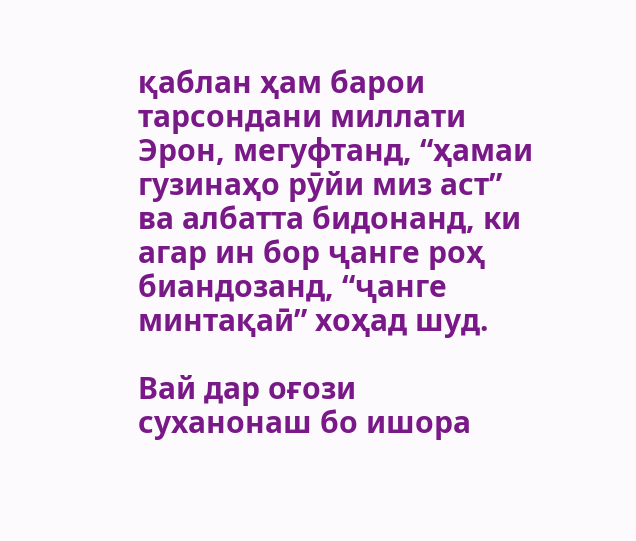қаблан ҳам барои тарсондани миллати Эрон, мегуфтанд, “ҳамаи гузинаҳо рӯйи миз аст” ва албатта бидонанд, ки агар ин бор ҷанге роҳ биандозанд, “ҷанге минтақаӣ” хоҳад шуд.

Вай дар оғози суханонаш бо ишора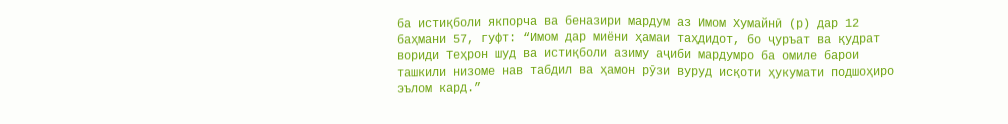ба истиқболи якпорча ва беназири мардум аз Имом Хумайнӣ (р) дар 12 баҳмани 57, гуфт: “Имом дар миёни ҳамаи таҳдидот, бо ҷуръат ва қудрат вориди Теҳрон шуд ва истиқболи азиму аҷиби мардумро ба омиле барои ташкили низоме нав табдил ва ҳамон рӯзи вуруд исқоти ҳукумати подшоҳиро эълом кард.”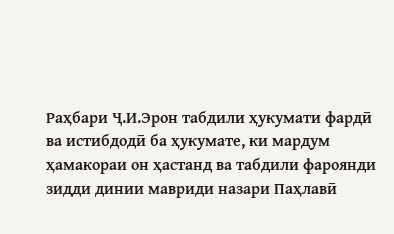Раҳбари Ҷ.И.Эрон табдили ҳукумати фардӣ ва истибдодӣ ба ҳукумате, ки мардум ҳамакораи он ҳастанд ва табдили фароянди зидди динии мавриди назари Паҳлавӣ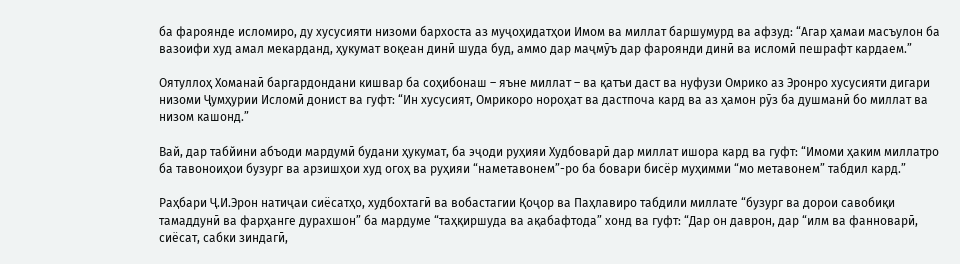ба фароянде исломиро, ду хусусияти низоми бархоста аз муҷоҳидатҳои Имом ва миллат баршумурд ва афзуд: “Агар ҳамаи масъулон ба вазоифи худ амал мекарданд, ҳукумат воқеан динӣ шуда буд, аммо дар маҷмӯъ дар фароянди динӣ ва исломӣ пешрафт кардаем.”

Оятуллоҳ Хоманаӣ баргардондани кишвар ба соҳибонаш – яъне миллат – ва қатъи даст ва нуфузи Омрико аз Эронро хусусияти дигари низоми Ҷумҳурии Исломӣ донист ва гуфт: “Ин хусусият, Омрикоро нороҳат ва дастпоча кард ва аз ҳамон рӯз ба душманӣ бо миллат ва низом кашонд.”

Вай, дар табйини абъоди мардумӣ будани ҳукумат, ба эҷоди руҳияи Худбоварӣ дар миллат ишора кард ва гуфт: “Имоми ҳаким миллатро ба тавоноиҳои бузург ва арзишҳои худ огоҳ ва руҳияи “наметавонем”-ро ба бовари бисёр муҳимми “мо метавонем” табдил кард.”

Раҳбари Ҷ.И.Эрон натиҷаи сиёсатҳо, худбохтагӣ ва вобастагии Қоҷор ва Паҳлавиро табдили миллате “бузург ва дорои савобиқи тамаддунӣ ва фарҳанге дурахшон” ба мардуме “таҳқиршуда ва ақабафтода” хонд ва гуфт: “Дар он даврон, дар “илм ва фанноварӣ, сиёсат, сабки зиндагӣ,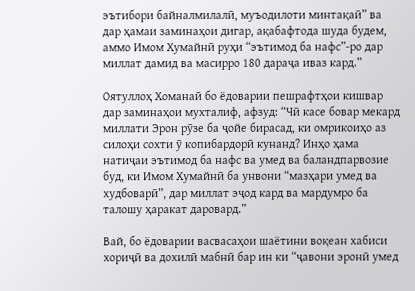эътибори байналмилалӣ, муъодилоти минтақаӣ” ва дар ҳамаи заминаҳои дигар, ақабафтода шуда будем, аммо Имом Хумайнӣ руҳи “эътимод ба нафс”-ро дар миллат дамид ва масирро 180 дараҷа иваз кард.”

Оятуллоҳ Хоманаӣ бо ёдоварии пешрафтҳои кишвар дар заминаҳои мухталиф, афзуд: “Чӣ касе бовар мекард миллати Эрон рӯзе ба ҷойе бирасад, ки омрикоиҳо аз силоҳи сохти ӯ копибардорӣ кунанд? Инҳо ҳама натиҷаи эътимод ба нафс ва умед ва баландпарвозие буд, ки Имом Хумайнӣ ба унвони “мазҳари умед ва худбоварӣ”, дар миллат эҷод кард ва мардумро ба талошу ҳаракат даровард.”

Вай, бо ёдоварии васвасаҳои шаётини воқеан хабиси хориҷӣ ва дохилӣ мабнӣ бар ин ки “ҷавони эронӣ умед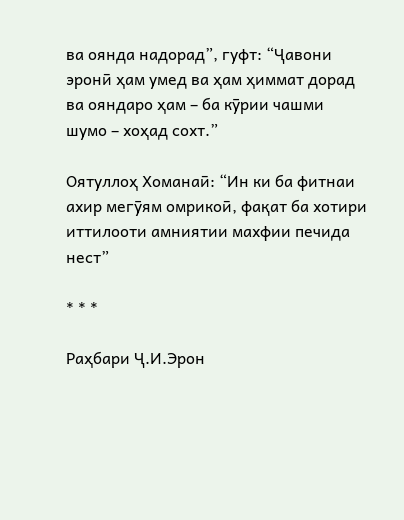ва оянда надорад”, гуфт: “Ҷавони эронӣ ҳам умед ва ҳам ҳиммат дорад ва ояндаро ҳам – ба кӯрии чашми шумо – хоҳад сохт.”

Оятуллоҳ Хоманаӣ: “Ин ки ба фитнаи ахир мегӯям омрикоӣ, фақат ба хотири иттилооти амниятии махфии печида нест”

* * *

Раҳбари Ҷ.И.Эрон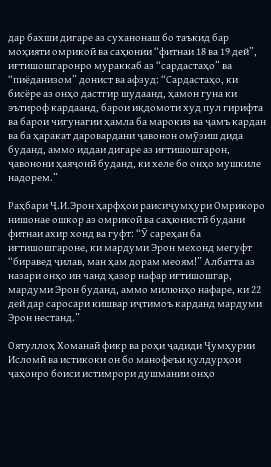дар бахши дигаре аз суханонаш бо таъкид бар моҳияти омрикоӣ ва саҳюнии “фитнаи 18 ва 19 дей”, иғтишошгаронро мураккаб аз “сардастаҳо” ва “пиёданизом” донист ва афзуд: “Сардастаҳо, ки бисёре аз онҳо дастгир шудаанд, ҳамон гуна ки эътироф кардаанд, барои иқдомоти худ пул гирифта ва барои чигунагии ҳамла ба марокиз ва ҷамъ кардан ва ба ҳаракат даровардани ҷавонон омӯзиш дида буданд, аммо иддаи дигаре аз иғтишошгарон, ҷавонони ҳаяҷонӣ буданд, ки хеле бо онҳо мушкиле надорем.”

Раҳбари Ҷ.И.Эрон ҳарфҳои раисиҷумҳури Омрикоро нишонае ошкор аз омрикоӣ ва саҳюнистӣ будани фитнаи ахир хонд ва гуфт: “Ӯ сареҳан ба иғтишошгароне, ки мардуми Эрон мехонд мегуфт “биравед ҷилав, ман ҳам дорам меоям!” Албатта аз назари онҳо ин чанд ҳазор нафар иғтишошгар, мардуми Эрон буданд, аммо милюнҳо нафаре, ки 22 дей дар саросари кишвар иҷтимоъ карданд мардуми Эрон нестанд.”

Оятуллоҳ Хоманаӣ фикр ва роҳи ҷадиди Ҷумҳурии Исломӣ ва истикоки он бо манофеъи қулдурҳои ҷаҳонро боиси истимрори душмании онҳо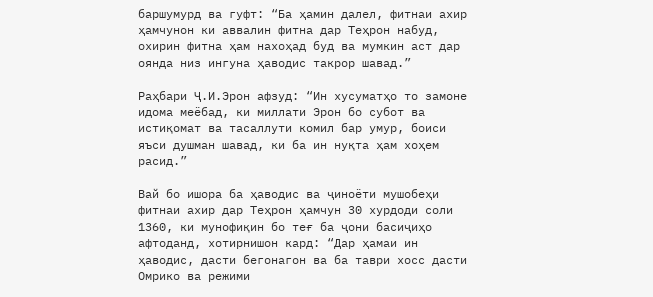баршумурд ва гуфт: “Ба ҳамин далел, фитнаи ахир ҳамчунон ки аввалин фитна дар Теҳрон набуд, охирин фитна ҳам нахоҳад буд ва мумкин аст дар оянда низ ингуна ҳаводис такрор шавад.”

Раҳбари Ҷ.И.Эрон афзуд: “Ин хусуматҳо то замоне идома меёбад, ки миллати Эрон бо субот ва истиқомат ва тасаллути комил бар умур, боиси яъси душман шавад, ки ба ин нуқта ҳам хоҳем расид.”

Вай бо ишора ба ҳаводис ва ҷиноёти мушобеҳи фитнаи ахир дар Теҳрон ҳамчун 30 хурдоди соли 1360, ки мунофиқин бо теғ ба ҷони басиҷиҳо афтоданд, хотирнишон кард: “Дар ҳамаи ин ҳаводис, дасти бегонагон ва ба таври хосс дасти Омрико ва режими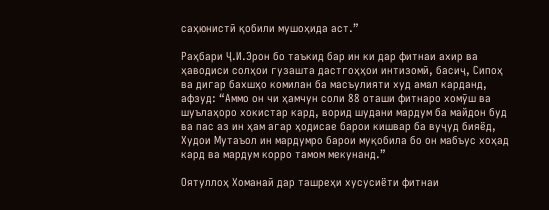саҳюнистӣ қобили мушоҳида аст.”

Раҳбари Ҷ.И.Эрон бо таъкид бар ин ки дар фитнаи ахир ва ҳаводиси солҳои гузашта дастгоҳҳои интизомӣ, басиҷ, Сипоҳ ва дигар бахшҳо комилан ба масъулияти худ амал карданд, афзуд: “Аммо он чи ҳамчун соли 88 оташи фитнаро хомӯш ва шуълаҳоро хокистар кард, ворид шудани мардум ба майдон буд ва пас аз ин ҳам агар ҳодисае барои кишвар ба вуҷуд бияёд, Худои Мутаъол ин мардумро барои муқобила бо он мабъус хоҳад кард ва мардум корро тамом мекунанд.”

Оятуллоҳ Хоманаӣ дар ташреҳи хусусиёти фитнаи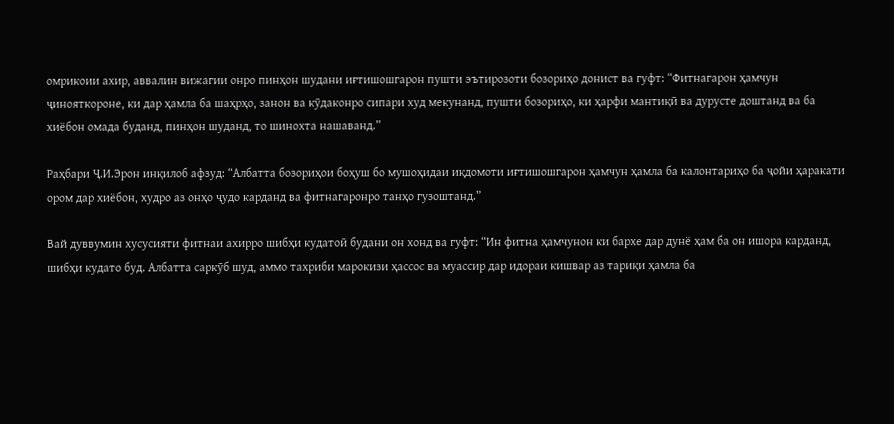омрикоии ахир, аввалин вижагии онро пинҳон шудани иғтишошгарон пушти эътирозоти бозориҳо донист ва гуфт: “Фитнагарон ҳамчун ҷинояткороне, ки дар ҳамла ба шаҳрҳо, занон ва кӯдаконро сипари худ мекунанд, пушти бозориҳо, ки ҳарфи мантиқӣ ва дурусте доштанд ва ба хиёбон омада буданд, пинҳон шуданд, то шинохта нашаванд.”

Раҳбари Ҷ.И.Эрон инқилоб афзуд: “Албатта бозориҳои боҳуш бо мушоҳидаи иқдомоти иғтишошгарон ҳамчун ҳамла ба калонтариҳо ба ҷойи ҳаракати ором дар хиёбон, худро аз онҳо ҷудо карданд ва фитнагаронро танҳо гузоштанд.”

Вай дуввумин хусусияти фитнаи ахирро шибҳи кудатоӣ будани он хонд ва гуфт: “Ин фитна ҳамчунон ки бархе дар дунё ҳам ба он ишора карданд, шибҳи кудато буд. Албатта саркӯб шуд, аммо тахриби марокизи ҳассос ва муассир дар идораи кишвар аз тариқи ҳамла ба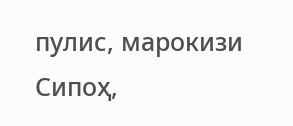пулис, марокизи Сипоҳ,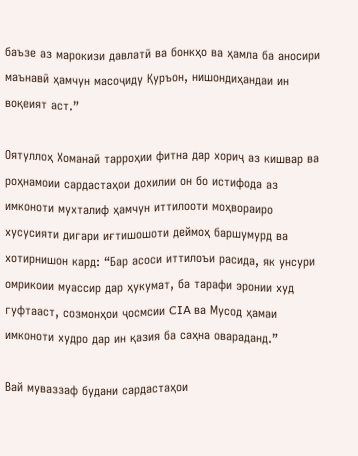баъзе аз марокизи давлатӣ ва бонкҳо ва ҳамла ба аносири маънавӣ ҳамчун масоҷиду Қуръон, нишондиҳандаи ин воқеият аст.”

Оятуллоҳ Хоманаӣ тарроҳии фитна дар хориҷ аз кишвар ва роҳнамоии сардастаҳои дохилии он бо истифода аз имконоти мухталиф ҳамчун иттилооти моҳвораиро хусусияти дигари иғтишошоти деймоҳ баршумурд ва хотирнишон кард: “Бар асоси иттилоъи расида, як унсури омрикоии муассир дар ҳукумат, ба тарафи эронии худ гуфтааст, созмонҳои ҷосмсии CIA ва Мусод ҳамаи имконоти худро дар ин қазия ба саҳна овараданд.”

Вай муваззаф будани сардастаҳои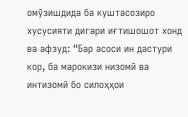омӯзишдида ба куштасозиро хусусияти дигари иғтишошот хонд ва афзуд: “Бар асоси ин дастури кор, ба марокизи низомӣ ва интизомӣ бо силоҳҳои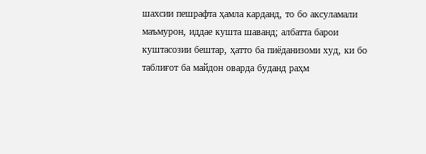шахсии пешрафта ҳамла карданд, то бо аксуламали маъмурон, иддае кушта шаванд; албатта барои куштасозии бештар, ҳатто ба пиёданизоми худ, ки бо таблиғот ба майдон оварда буданд раҳм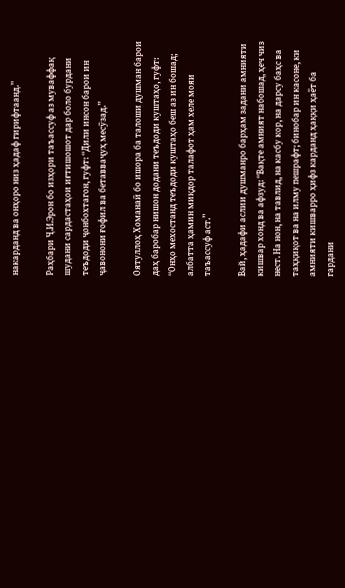накарданд ва онҳоро низ ҳадаф гирифтаанд.”

Раҳбари Ҷ.И.Эрон бо изҳори таъассуф аз муваффақ шудани сардастаҳои иғтишошот дар боло бурдани теъдоди ҷонбохтагон, гуфт: “Дили инсон барои ин ҷавонони ғофил ва бетавваҷуҳ месӯзад.”

Оятуллоҳ Хоманаӣ бо ишора ба талоши душман барои даҳ баробар нишон додани теъдоди куштаҳо, гуфт: “Онҳо мехостанд теъдоди куштаҳо беш аз ин бошад; албатта ҳамин миқдор талафот ҳам хеле мояи таъассуф аст.”

Вай, ҳадафи аслии душманро барҳам задани амнияти кишвар хонд ва афзуд: “Вақте амният набошад, ҳеч чиз нест. На нон, на тавлид, на касбу кор, на дарсу баҳс ва таҳқиқот ва на илму пешрафт; бинобар ин касоне, ки амнияти кишварро ҳифз карданд ҳаққи ҳаёт ба гардани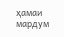ҳамаи мардум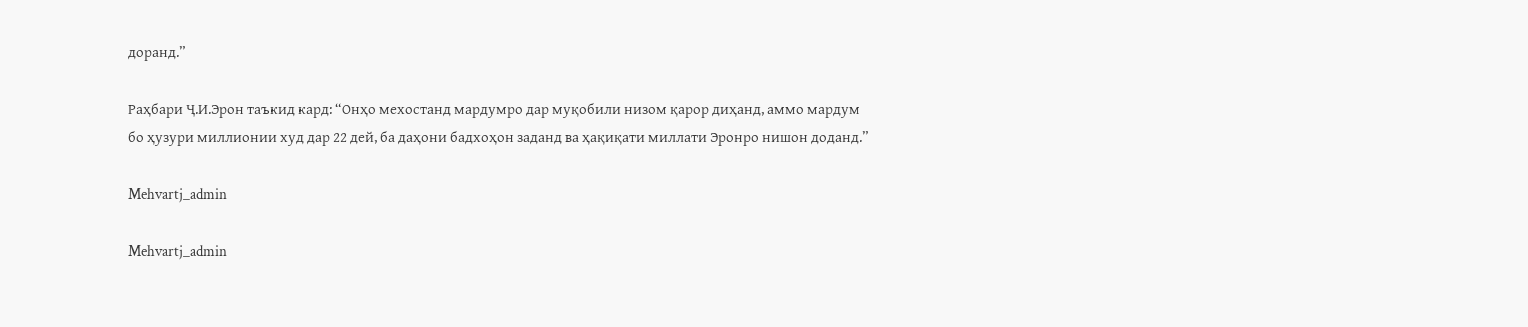доранд.”

Раҳбари Ҷ.И.Эрон таъкид кард: “Онҳо мехостанд мардумро дар муқобили низом қарор диҳанд, аммо мардум бо ҳузури миллионии худ дар 22 дей, ба даҳони бадхоҳон заданд ва ҳақиқати миллати Эронро нишон доданд.”

Mehvartj_admin

Mehvartj_admin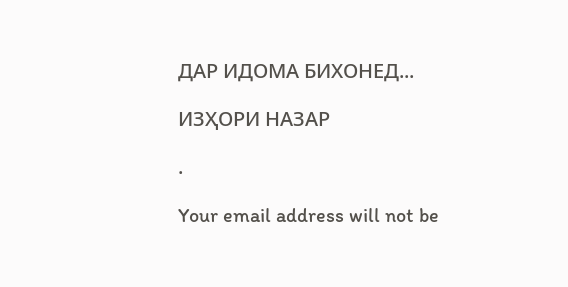ДАР ИДОМА БИХОНЕД...

ИЗҲОРИ НАЗАР

.

Your email address will not be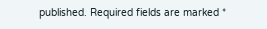published. Required fields are marked *